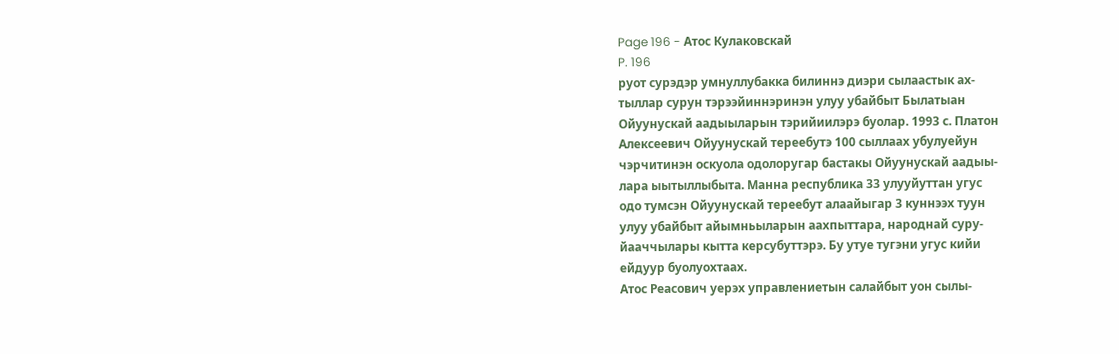Page 196 - Атос Кулаковскай
P. 196
руот сурэдэр умнуллубакка билиннэ диэри сылаастык ах-
тыллар сурун тэрээйиннэринэн улуу убайбыт Былатыан
Ойуунускай аадыыларын тэрийиилэрэ буолар. 1993 с. Платон
Алексеевич Ойуунускай тереебутэ 100 сыллаах убулуейун
чэрчитинэн оскуола одолоругар бастакы Ойуунускай аадыы-
лара ыытыллыбыта. Манна республика 33 улууйуттан угус
одо тумсэн Ойуунускай тереебут алаайыгар 3 куннээх туун
улуу убайбыт айымньыларын аахпыттара, народнай суру-
йааччылары кытта керсубуттэрэ. Бу утуе тугэни угус кийи
ейдуур буолуохтаах.
Атос Реасович уерэх управлениетын салайбыт уон сылы-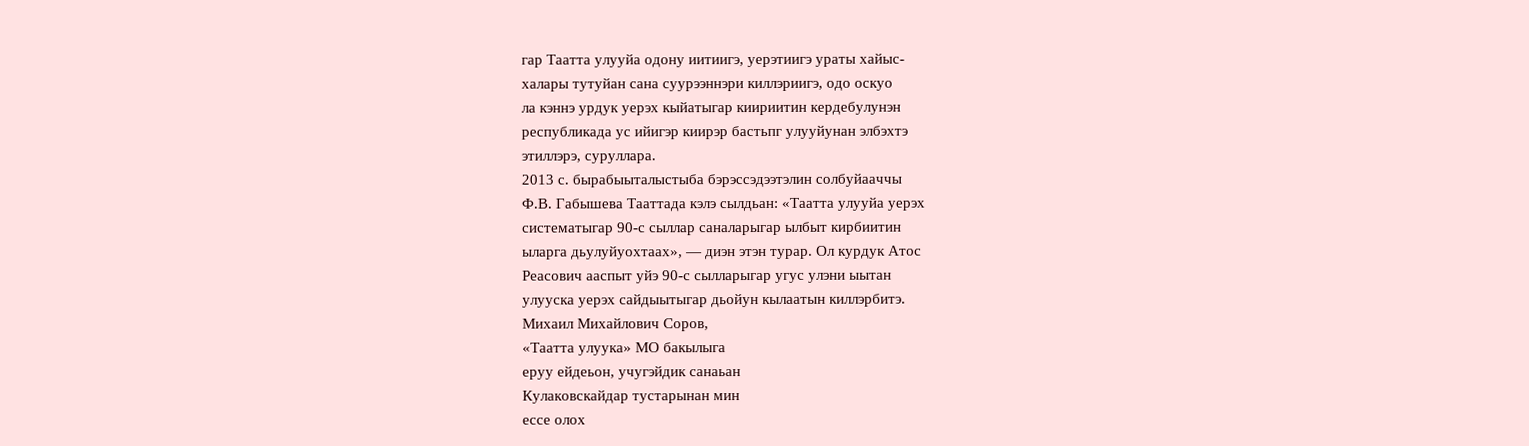гар Таатта улууйа одону иитиигэ, уерэтиигэ ураты хайыс-
халары тутуйан сана суурээннэри киллэриигэ, одо оскуо
ла кэннэ урдук уерэх кыйатыгар киириитин кердебулунэн
республикада ус ийигэр киирэр бастьпг улууйунан элбэхтэ
этиллэрэ, суруллара.
2013 с. бырабыыталыстыба бэрэссэдээтэлин солбуйааччы
Ф.В. Габышева Тааттада кэлэ сылдьан: «Таатта улууйа уерэх
систематыгар 90-с сыллар саналарыгар ылбыт кирбиитин
ыларга дьулуйуохтаах», — диэн этэн турар. Ол курдук Атос
Реасович ааспыт уйэ 90-с сылларыгар угус улэни ыытан
улууска уерэх сайдыытыгар дьойун кылаатын киллэрбитэ.
Михаил Михайлович Соров,
«Таатта улуука» МО бакылыга
еруу ейдеьон, учугэйдик санаьан
Кулаковскайдар тустарынан мин
ессе олох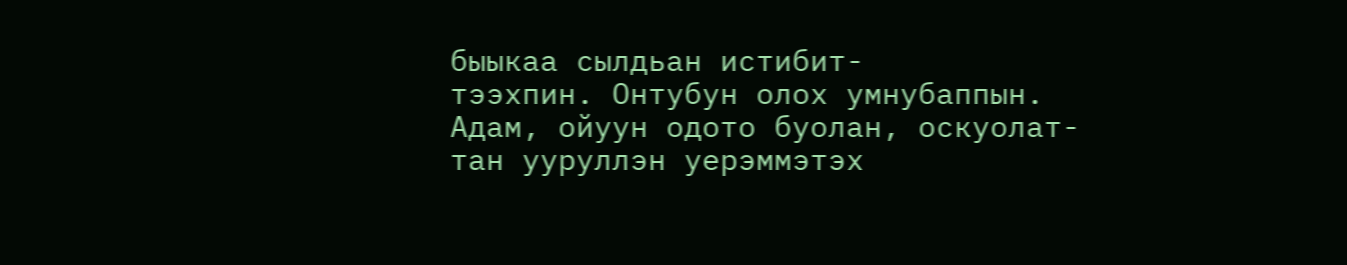быыкаа сылдьан истибит-
тээхпин. Онтубун олох умнубаппын.
Адам, ойуун одото буолан, оскуолат-
тан ууруллэн уерэммэтэх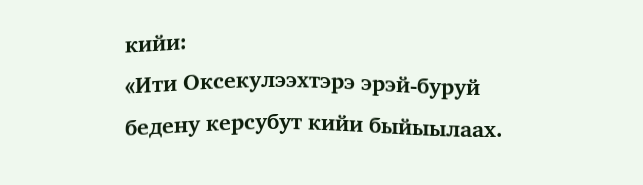кийи:
«Ити Оксекулээхтэрэ эрэй-буруй
бедену керсубут кийи быйыылаах.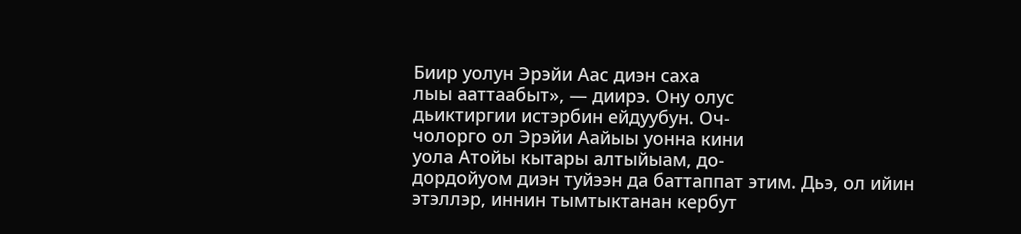Биир уолун Эрэйи Аас диэн саха
лыы ааттаабыт», — диирэ. Ону олус
дьиктиргии истэрбин ейдуубун. Оч-
чолорго ол Эрэйи Аайыы уонна кини
уола Атойы кытары алтыйыам, до-
дордойуом диэн туйээн да баттаппат этим. Дьэ, ол ийин
этэллэр, иннин тымтыктанан кербут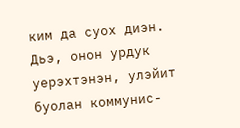ким да суох диэн.
Дьэ, онон урдук уерэхтэнэн, улэйит буолан коммунис-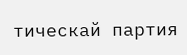тическай партия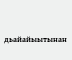дьайайыытынан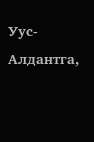Уус-Алдантга,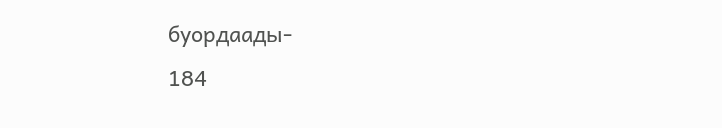буордаады-
184